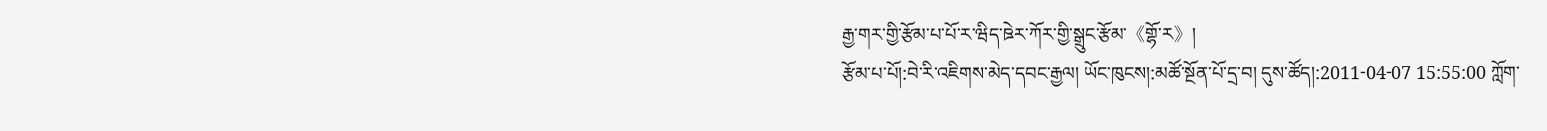རྒྱ་གར་གྱི་རྩོམ་པ་པོ་ར་ཝིད་ཋེར་ཀོར་གྱི་སྒྲུང་རྩོམ་《གྷོ་ར》།
རྩོམ་པ་པོ།:བེ་རི་འཇིགས་མེད་དབང་རྒྱལ། ཡོང་ཁུངས།:མཚོ་སྔོན་པོ་དྲ་བ། དུས་ཚོད།:2011-04-07 15:55:00 ཀློག་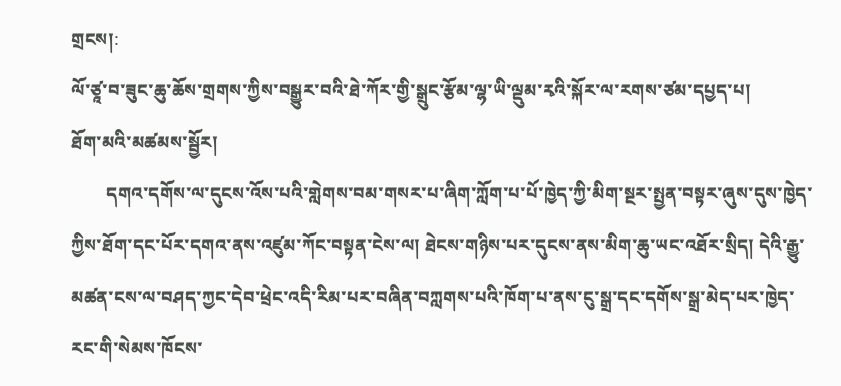གྲངས།:
ལོ་ཙཱ་བ་ཟུང་ཆུ་ཆོས་གྲགས་ཀྱིས་བསྒྱུར་བའི་ཐེ་ཀོར་གྱི་སྒྲུང་རྩོམ་ལྷ་ཡི་ལྡུམ་རྭའི་སྐོར་ལ་རགས་ཙམ་དཔྱད་པ།
ཐོག་མའི་མཚམས་སྦྱོར།
        དགའ་དགོས་ལ་དུངས་འོས་པའི་གླེགས་བམ་གསར་པ་ཞིག་ཀློག་པ་པོ་ཁྱེད་ཀྱི་མིག་སྔར་སྤྱན་བསྟར་ཞུས་དུས་ཁྱེད་ཀྱིས་ཐོག་དང་པོར་དགའ་ནས་འཛུམ་ཀོང་བསྟན་ངེས་ལ། ཐེངས་གཉིས་པར་དུངས་ནས་མིག་ཆུ་ཡང་འཐོར་སྲིད། དེའི་རྒྱུ་མཚན་ངས་ལ་བཤད་ཀྱང་དེབ་ཕྲེང་འདི་རིམ་པར་བཞིན་བཀླགས་པའི་ཁོག་པ་ནས་ངུ་སྒྲ་དང་དགོས་སྒྲ་མེད་པར་ཁྱེད་རང་གི་སེམས་ཁོངས་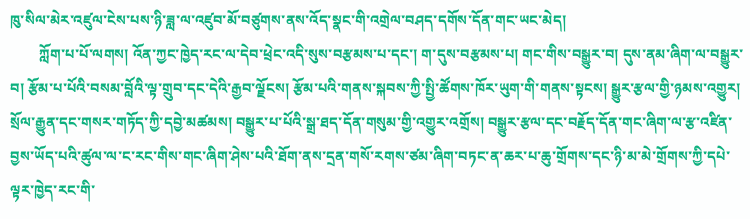ཁུ་སིལ་མེར་འཛུལ་ངེས་པས་ཉི་ཟླ་ལ་འཛུབ་མོ་བཙུགས་ནས་འོད་སྣང་གི་འགྲེལ་བཤད་དགོས་དོན་གང་ཡང་མེད།
        ཀློག་པ་པོ་ལགས། འོན་ཀྱང་ཁྱེད་རང་ལ་དེབ་ཕྲེང་འདི་སུས་བརྩམས་པ་དང་། ག་དུས་བརྩམས་པ། གང་གིས་བསྒྱུར་བ། དུས་ནམ་ཞིག་ལ་བསྒྱུར་བ། རྩོམ་པ་པོའི་བསམ་བློའི་ལྟ་གྲུབ་དང་དེའི་རྒྱབ་ལྗོངས། རྩོམ་པའི་གནས་སྐབས་ཀྱི་སྤྱི་ཚོགས་ཁོར་ཡུག་གི་གནས་སྟངས། སྒྱུར་རྩལ་གྱི་ཉམས་འགྱུར། སྲོལ་རྒྱུན་དང་གསར་གཏོད་ཀྱི་དབྱེ་མཚམས། བསྒྱུར་པ་པོའི་སྒྲ་ཐད་དོན་གསུམ་གྱི་འགྱུར་འགྲོས། བསྒྱུར་རྩལ་དང་བརྗོད་དོན་གང་ཞིག་ལ་རྩ་འཛིན་བྱས་ཡོད་པའི་ཚུལ་ལ་ང་རང་གིས་གང་ཞིག་ཤེས་པའི་ཐོག་ནས་དྲན་གསོ་རགས་ཙམ་ཞིག་བཏང་ན་ཆར་པ་ཆུ་གྲོགས་དང་ཉི་མ་མེ་གྲོགས་ཀྱི་དཔེ་ལྟར་ཁྱེད་རང་གི་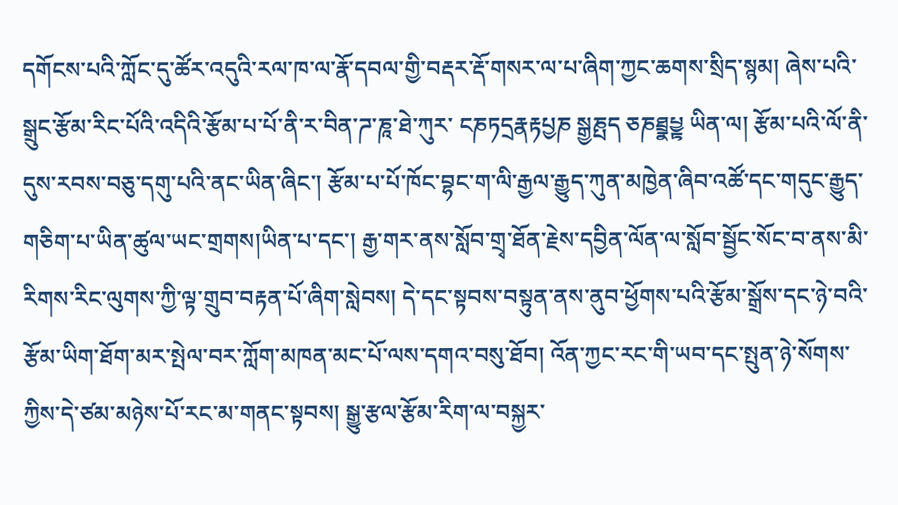དགོངས་པའི་ཀློང་དུ་ཚོར་འདུའི་རལ་ཁ་ལ་རྣོ་དབལ་གྱི་བརྡར་རྡོ་གསར་ལ་པ་ཞིག་ཀྱང་ཆགས་སྲིད་སྙམ། ཞེས་པའི་སྒྲུང་རྩོམ་རིང་པོའི་འདིའི་རྩོམ་པ་པོ་ནི་ར་བིན་ཌ་ཎཱ་ཐེ་ཀུར་ ངཎཏདྲརྣརྟཔྱཎ སྒྱཎྤད ཅཎཐྲྣཔྱྟ ཡིན་ལ། རྩོམ་པའི་ལོ་ནི་དུས་རབས་བཅུ་དགུ་པའི་ནང་ཡིན་ཞིང་། རྩོམ་པ་པོ་ཁོང་བྷང་ག་ལི་རྒྱལ་རྒྱུད་ཀུན་མཁྱེན་ཞིབ་འཚོ་དང་གདུང་རྒྱུད་གཅིག་པ་ཡིན་ཚུལ་ཡང་གྲགས།ཡིན་པ་དང་། རྒྱ་གར་ནས་སློབ་གྲྭ་ཐོན་རྗེས་དབྱིན་ལོན་ལ་སློབ་སྦྱོང་སོང་བ་ནས་མི་རིགས་རིང་ལུགས་ཀྱི་ལྟ་གྲུབ་བརྟན་པོ་ཞིག་སླེབས། དེ་དང་སྟབས་བསྟུན་ནས་ནུབ་ཕྱོགས་པའི་རྩོམ་སྒྲོས་དང་ཉེ་བའི་རྩོམ་ཡིག་ཐོག་མར་སྤེལ་བར་ཀློག་མཁན་མང་པོ་ལས་དགའ་བསུ་ཐོབ། འོན་ཀྱང་རང་གི་ཡབ་དང་སྤུན་ཉེ་སོགས་ཀྱིས་དེ་ཙམ་མཉེས་པོ་རང་མ་གནང་སྟབས། སྒྱུ་རྩལ་རྩོམ་རིག་ལ་བསྐྱར་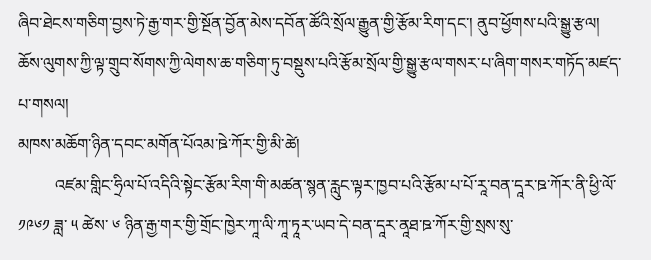ཞིབ་ཐེངས་གཅིག་བྱས་ཏེ་རྒྱ་གར་གྱི་སྔོན་བྱོན་མེས་དབོན་ཚོའི་སྲོལ་རྒྱུན་གྱི་རྩོམ་རིག་དང་། ནུབ་ཕྱོགས་པའི་སྒྱུ་རྩལ། ཆོས་ལུགས་ཀྱི་ལྟ་གྲུབ་སོགས་ཀྱི་ལེགས་ཆ་གཅིག་ཏུ་བསྡུས་པའི་རྩོམ་སྲོལ་གྱི་སྒྱུ་རྩལ་གསར་པ་ཞིག་གསར་གཏོད་མཛད་པ་གསལ།
མཁས་མཆོག་ཉིན་དབང་མགོན་པོའམ་ཋེ་ཀོར་གྱི་མི་ཚེ།
         འཛམ་གླིང་ཧྲིལ་པོ་འདིའི་སྟེང་རྩོམ་རིག་གི་མཚན་སྙན་རླུང་ལྟར་ཁྱབ་པའི་རྩོམ་པ་པོ་རཱ་བན་དཱར་ཋ་ཀོར་ནི་ཕྱི་ལོ་ ༡༩༦༡ ཟླ་ ༥ ཚེས་ ༦ ཉིན་རྒྱ་གར་གྱི་གྲོང་ཁྱེར་ཀཱ་ལི་ཀཱ་ཏཱར་ཡབ་དེ་བན་དཱར་ནཱཐ་ཋ་ཀོར་གྱི་སྲས་སུ་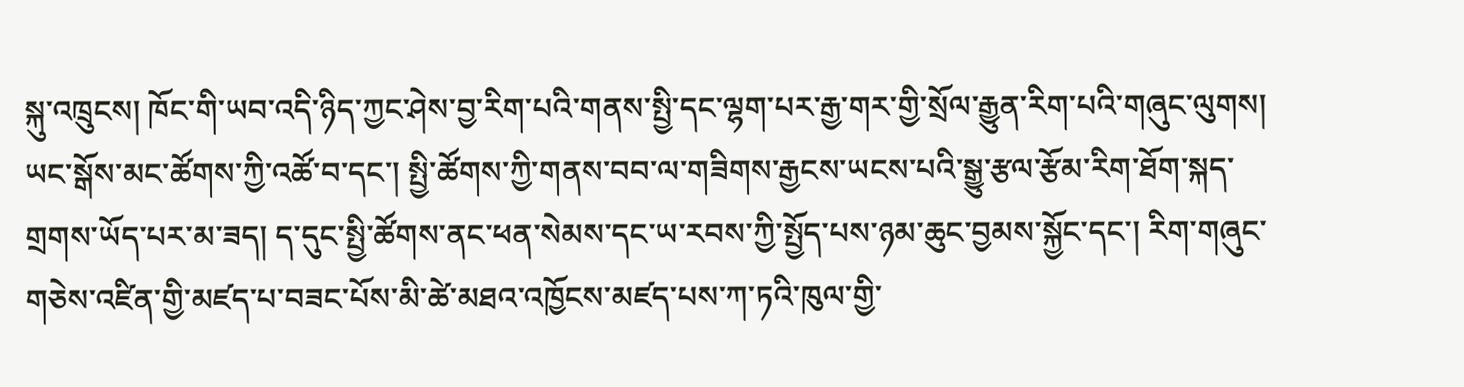སྐུ་འཁྲུངས། ཁོང་གི་ཡབ་འདི་ཉིད་ཀྱང་ཤེས་བྱ་རིག་པའི་གནས་སྤྱི་དང་ལྷག་པར་རྒྱ་གར་གྱི་སྲོལ་རྒྱུན་རིག་པའི་གཞུང་ལུགས། ཡང་སྒོས་མང་ཚོགས་ཀྱི་འཚོ་བ་དང་། སྤྱི་ཚོགས་ཀྱི་གནས་བབ་ལ་གཟིགས་རྒྱངས་ཡངས་པའི་སྒྱུ་རྩལ་རྩོམ་རིག་ཐོག་སྐད་གྲགས་ཡོད་པར་མ་ཟད། ད་དུང་སྤྱི་ཚོགས་ནང་ཕན་སེམས་དང་ཡ་རབས་ཀྱི་སྤྱོད་པས་ཉམ་ཆུང་བྱམས་སྐྱོང་དང་། རིག་གཞུང་གཅེས་འཛིན་གྱི་མཛད་པ་བཟང་པོས་མི་ཚེ་མཐའ་འཁྱོངས་མཛད་པས་ཀ་ཏའི་ཁུལ་གྱི་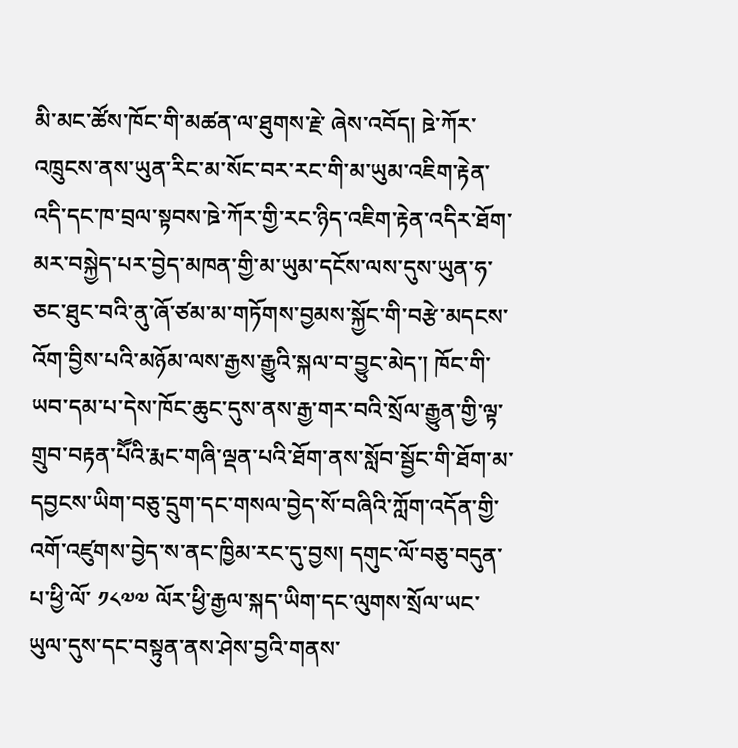མི་མང་ཚོས་ཁོང་གི་མཚན་ལ་ཐུགས་རྗེ་ ཞེས་འབོད། ཋེ་ཀོར་འཁྲུངས་ནས་ཡུན་རིང་མ་སོང་བར་རང་གི་མ་ཡུམ་འཇིག་རྟེན་འདི་དང་ཁ་བྲལ་སྟབས་ཋེ་ཀོར་གྱི་རང་ཉིད་འཇིག་རྟེན་འདིར་ཐོག་མར་བསྐྱེད་པར་བྱེད་མཁན་གྱི་མ་ཡུམ་དངོས་ལས་དུས་ཡུན་ཧ་ཅང་ཐུང་བའི་ནུ་ཞོ་ཙམ་མ་གཏོགས་བྱམས་སྐྱོང་གི་བརྩེ་མདངས་འོག་བྱིས་པའི་མཉོམ་ལས་རྒྱས་རྒྱུའི་སྐལ་བ་བྱུང་མེད་། ཁོང་གི་ཡབ་དམ་པ་དེས་ཁོང་ཆུང་དུས་ནས་རྒྱ་གར་བའི་སྲོལ་རྒྱུན་གྱི་ལྟ་གྲུབ་བརྟན་པཽའི་རྨང་གཞི་ལྡན་པའི་ཐོག་ནས་སློབ་སྦྱོང་གི་ཐོག་མ་དབྱངས་ཡིག་བཅུ་དྲུག་དང་གསལ་བྱེད་སོ་བཞིའི་ཀློག་འདོན་གྱི་འགོ་འཛུགས་བྱེད་ས་ནང་ཁྱིམ་རང་དུ་བྱས། དགུང་ལོ་བཅུ་བདུན་པ་ཕྱི་ལོ་ ༡༨༧༧ ལོར་ཕྱི་རྒྱལ་སྐད་ཡིག་དང་ལུགས་སྲོལ་ཡང་ཡུལ་དུས་དང་བསྟུན་ནས་ཤེས་བྱའི་གནས་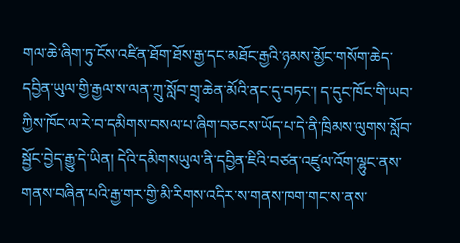གལ་ཆེ་ཞིག་ཏུ་ངོས་འཛིན་ཐོག་ཐོས་རྒྱ་དང་མཐོང་རྒྱའི་ཉམས་མྱོང་གསོག་ཆེད་དབྱིན་ཡུལ་གྱི་རྒྱལ་ས་ལན་ཀྲུ་སློབ་གྲྭ་ཆེན་མོའི་ནང་དུ་བཏང་། ད་དུང་ཁོང་གི་ཡབ་ཀྱིས་ཁོང་ལ་རེ་བ་དམིགས་བསལ་པ་ཞིག་བཅངས་ཡོད་པ་དེ་ནི་ཁྲིམས་ལུགས་སློབ་སྦྱོང་བྱེད་རྒྱུ་དེ་ཡིན། དེའི་དམིགསཡུལ་ནི་དབྱིན་ཇིའི་བཙན་འཛུལ་འོག་ལྷུང་ནས་གནས་བཞིན་པའི་རྒྱ་གར་གྱི་མི་རིགས་འདིར་ས་གནས་ཁག་གང་ས་ནས་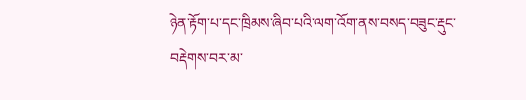ཉེན་རྟོག་པ་དང་ཁྲིམས་ཞིབ་པའི་ལག་འོག་ནས་བསད་བཟུང་རྡུང་བརྡེགས་བར་མ་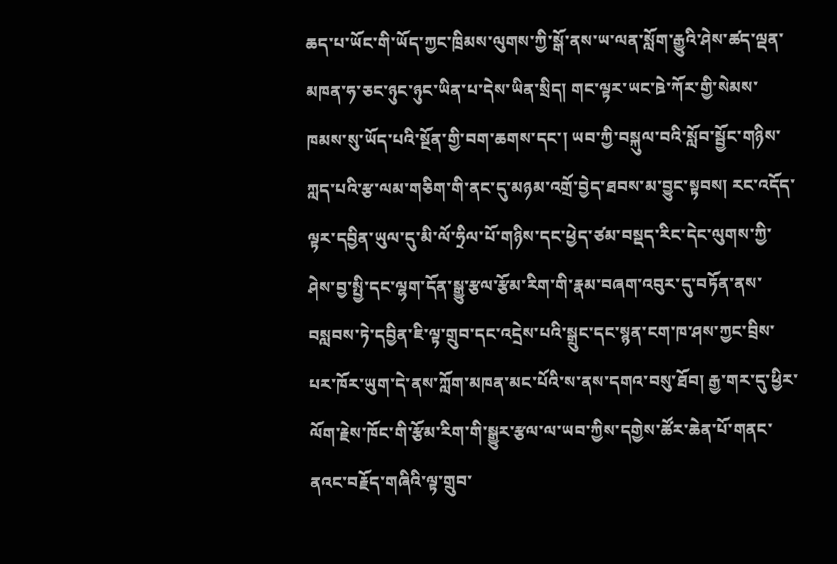ཆད་པ་ཡོང་གི་ཡོད་ཀྱང་ཁྲིམས་ལུགས་ཀྱི་སྒོ་ནས་ཡ་ལན་སློག་རྒྱུའི་ཤེས་ཚད་ལྡན་མཁན་ཧ་ཅང་ཉུང་ཉུང་ཡིན་པ་དེས་ཡིན་སྲིད། གང་ལྟར་ཡང་ཋེ་ཀོར་གྱི་སེམས་ཁམས་སུ་ཡོད་པའི་སྔོན་གྱི་བག་ཆགས་དང་། ཡབ་ཀྱི་བསྐུལ་བའི་སློབ་སྦྱོང་གཉིས་ཀླད་པའི་རྩ་ལམ་གཅིག་གི་ནང་དུ་མཉམ་འགྲོ་བྱེད་ཐབས་མ་བྱུང་སྟབས། རང་འདོད་ལྟར་དབྱིན་ཡུལ་དུ་མི་ལོ་ཧྲིལ་པོ་གཉིས་དང་ཕྱེད་ཙམ་བསྡད་རིང་དེང་ལུགས་ཀྱི་ཤེས་བྱ་སྤྱི་དང་ལྷག་དོན་སྒྱུ་རྩལ་རྩོམ་རིག་གི་རྣམ་བཞག་འབུར་དུ་བཏོན་ནས་བསླབས་ཏེ་དབྱིན་ཇི་ལྟ་གྲུབ་དང་འདྲེས་པའི་སྒྲུང་དང་སྙན་ངག་ཁ་ཤས་ཀྱང་བྲིས་པར་ཁོར་ཡུག་དེ་ནས་ཀློག་མཁན་མང་པོའི་ས་ནས་དགའ་བསུ་ཐོབ། རྒྱ་གར་དུ་ཕྱིར་ལོག་རྗེས་ཁོང་གི་རྩོམ་རིག་གི་སྒྱུར་རྩལ་ལ་ཡབ་ཀྱིས་དགྱེས་ཚོར་ཆེན་པོ་གནང་ནའང་བརྗོད་གཞིའི་ལྟ་གྲུབ་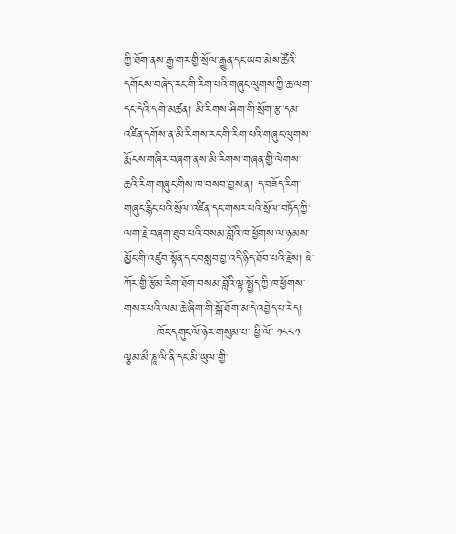ཀྱི་ཐོག་ནས་རྒྱ་གར་གྱི་སྲོལ་རྒྱུན་དང་ཡབ་མེས་ཚོའི་དགོངས་བཞེད་རང་གི་རིག་པའི་གཞུང་ལུགས་ཀྱི་ཆ་ལག་དང་དེའི་དགེ་མཚན། མི་རིགས་ཤིག་གི་སྲོག་རྩ་དམ་འཛིན་དགོས་ན་མི་རིགས་རང་གི་རིག་པའི་གཞུང་ལུགས་རྨོངས་གཞིར་བཞག་ནས་མི་རིགས་གཞན་གྱི་ལེགས་ཆའི་རིག་གཞུང་གིས་ཁ་བསབ་བྱས་ན། ད་བཟོད་རིག་གཞུང་རྙིང་པའི་སྲོལ་འཛིན་དང་གསར་པའི་སྲོལ་བཏོད་ཀྱི་ལག་རྗེ་བཞག་ཐུབ་པའི་བསམ་བློའི་ཁ་ཕྱོགས་ལ་ཉམས་མྱོང་གི་འཛུབ་སྟོན་དང་བསླབ་བྱ་འདི་ཉིད་ཐོབ་པའི་རྗེས། ཋེ་ཀོར་གྱི་རྩོམ་རིག་ཐོག་བསམ་བློའི་ལྟ་སྤྱོད་ཀྱི་ཁ་ཕྱོགས་གསར་པའི་ལམ་ཆེ་ཞིག་གི་སྒོ་ཐོག་མ་དེ་འབྱེད་པ་རེད།
        ཁོང་དགུང་ལོ་ཉེར་གསུམ་པ་ ཕྱི་ལོ་ ༡༨༨༡ ལྕམ་མྀ་ཎཱ་ལི་ནི་དང་མི་ཡུལ་གྱི་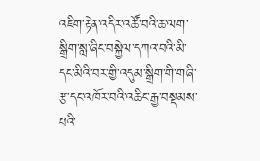འཇིག་རྟེན་འདིར་འཚོ་བའི་ཆ་ལག་སྒྲིག་སླ་ཞིང་བསྐྱེལ་དཀའ་བའི་མི་དང་མིའི་བར་གྱི་འདུམ་སྒྲིག་གི་གཞི་རྩ་དང་འཁོར་བའི་འཆིང་རྒྱ་བསྡམས་པའི་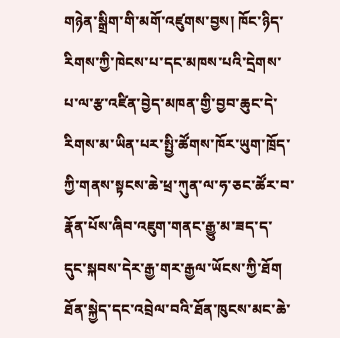གཉེན་སྒྲིག་གི་མགོ་འཛུགས་བྱས། ཁོང་ཉིད་རིགས་ཀྱི་ཁེངས་པ་དང་མཁས་པའི་དྲེགས་པ་ལ་རྩ་འཛིན་བྱེད་མཁན་གྱི་བྱབ་ཆུང་དེ་རིགས་མ་ཡིན་པར་སྤྱི་ཚོགས་ཁོར་ཡུག་ཁྲོད་ཀྱི་གནས་སྟངས་ཆེ་ཕྲ་ཀུན་ལ་ཧ་ཅང་ཚོར་བ་རྣོན་པོས་ཞིབ་འཇུག་གནང་རྒྱུ་མ་ཟད་ད་དུང་སྐབས་དེར་རྒྱ་གར་རྒྱལ་ཡོངས་ཀྱི་ཐོག ཐོན་སྐྱེད་དང་འབྲེལ་བའི་ཐོན་ཁུངས་མང་ཆེ་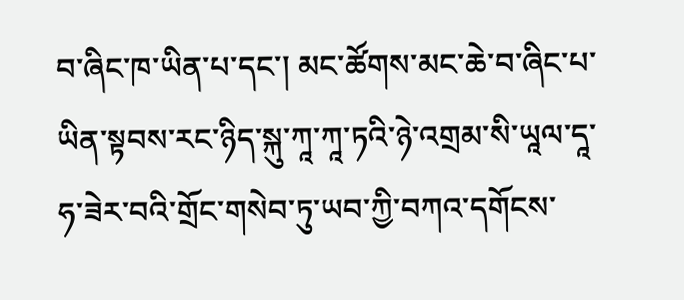བ་ཞིང་ཁ་ཡིན་པ་དང་། མང་ཚོགས་མང་ཆེ་བ་ཞིང་པ་ཡིན་སྟབས་རང་ཉིད་སྐུ་ཀཱ་ཀཱ་ཏའི་ཉེ་འགྲམ་སི་ཡཱལ་དཱ་ཧ་ཟེར་བའི་གྲོང་གསེབ་ཏུ་ཡབ་ཀྱི་བཀའ་དགོངས་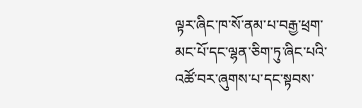ལྟར་ཞིང་ཁ་སོ་ནམ་པ་བརྒྱ་ཕྲག་མང་པོ་དང་ལྷན་ཅིག་ཏུ་ཞིང་པའི་འཚོ་བར་ཞུགས་པ་དང་སྟབས་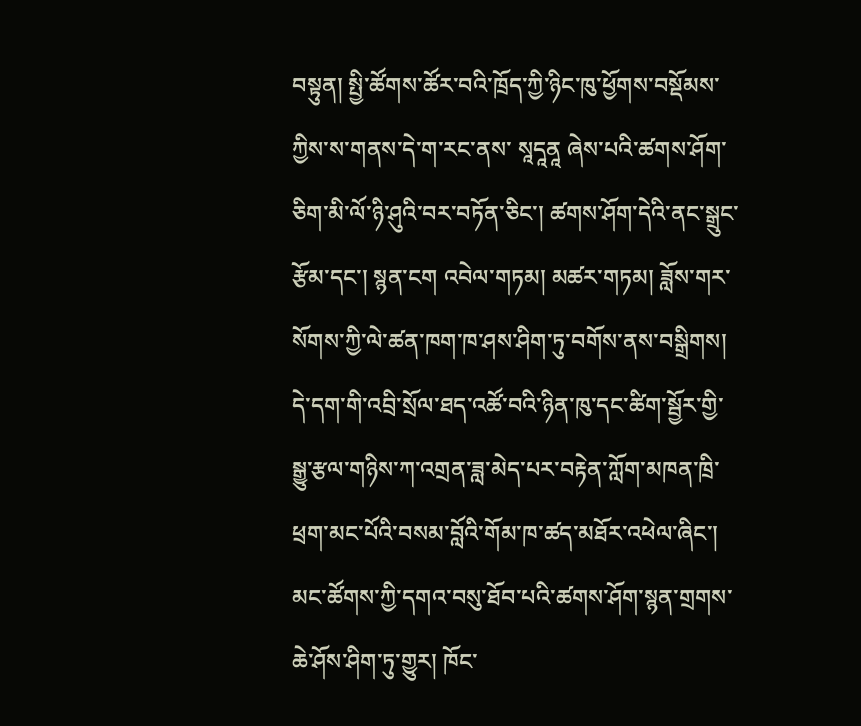བསྟུན། སྤྱི་ཚོགས་ཚོར་བའི་ཁྲོད་ཀྱི་ཉིང་ཁུ་ཕྱོགས་བསྡོམས་ཀྱིས་ས་གནས་དེ་ག་རང་ནས་ སཱདཱནཱ ཞེས་པའི་ཚགས་ཤོག་ཅིག་མི་ལོ་ཉི་ཤུའི་བར་བཏོན་ཅིང་། ཚགས་ཤོག་དེའི་ནང་སྒྲུང་རྩོམ་དང་། སྙན་ངག འབེལ་གཏམ། མཚར་གཏམ། ཟློས་གར་སོགས་ཀྱི་ལེ་ཚན་ཁག་ཁ་ཤས་ཤིག་ཏུ་བགོས་ནས་བསྒྲིགས། དེ་དག་གི་འབྲི་སྲོལ་ཐད་འཚོ་བའི་ཉིན་ཁུ་དང་ཚིག་སྦྱོར་གྱི་སྒྱུ་རྩལ་གཉིས་ཀ་འགྲན་ཟླ་མེད་པར་བརྟེན་ཀློག་མཁན་ཁྲི་ཕྲག་མང་པོའི་བསམ་བློའི་གོམ་ཁ་ཚད་མཐོར་འཕེལ་ཞིང་། མང་ཚོགས་ཀྱི་དགའ་བསུ་ཐོབ་པའི་ཚགས་ཤོག་སྙན་གྲགས་ཆེ་ཤོས་ཤིག་ཏུ་གྱུར། ཁོང་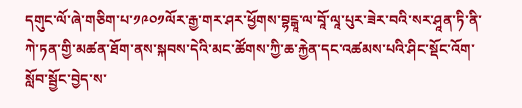དགུང་ལོ་ཞེ་གཅིག་པ་༡༩༠༡ལོར་རྒྱ་གར་ཤར་ཕྱོགས་བྷངྒཱ་ལ་བཱོ་ལཱ་པུར་ཟེར་བའི་སར་ཤཱན་ཏི་ནི་ཀེ་ཏན་གྱི་མཚན་ཐོག་ནས་སྐབས་དེའི་མང་ཚོགས་ཀྱི་ཆ་རྐྱེན་དང་འཚམས་པའི་ཤིང་སྡོང་འོག་སློབ་སྦྱོང་བྱེད་ས་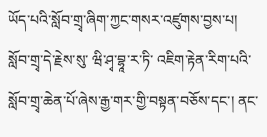ཡོད་པའི་སློབ་གྲྭ་ཞིག་ཀྱང་གསར་འཛུགས་བྱས་པ། སློབ་གྲྭ་དེ་རྗེས་སུ་ ཝི་ཤྭ་བྷཱ་ར་ཏི་ འཇིག་རྟེན་རིག་པའི་སློབ་གྲྭ་ཆེན་པོ་ཞེས་རྒྱ་གར་གྱི་བསྟན་བཅོས་དང་། ནང་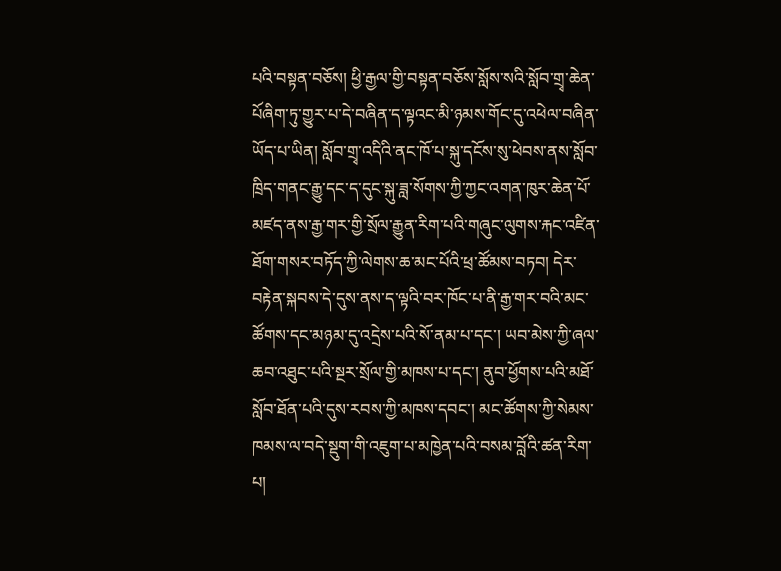པའི་བསྟན་བཅོས། ཕྱི་རྒྱལ་གྱི་བསྟན་བཅོས་སློས་སའི་སློབ་གྲྭ་ཆེན་པོཞིག་ཏུ་གྱུར་པ་དེ་བཞིན་ད་ལྟའང་མི་ཉམས་གོང་དུ་འཕེལ་བཞིན་ཡོད་པ་ཡིན། སློབ་གྲྭ་འདིའི་ནང་ཁོ་པ་སྐུ་དངོས་སུ་ཕེབས་ནས་སློབ་ཁྲིད་གནང་རྒྱུ་དང་ད་དུང་སྐུ་ཟླ་སོགས་ཀྱི་ཀྱང་འགན་ཁུར་ཆེན་པོ་མཛད་ནས་རྒྱ་གར་གྱི་སྲོལ་རྒྱུན་རིག་པའི་གཞུང་ལུགས་རྐང་འཛིན་ཐོག་གསར་བཏོད་ཀྱི་ལེགས་ཆ་མང་པོའི་ཕྲ་ཚོམས་བཏབ། དེར་བརྟེན་སྐབས་དེ་དུས་ནས་ད་ལྟའི་བར་ཁོང་པ་ནི་རྒྱ་གར་བའི་མང་ཚོགས་དང་མཉམ་དུ་འདྲེས་པའི་སོ་ནམ་པ་དང་། ཡབ་མེས་ཀྱི་ཞལ་ཆབ་འཐུང་པའི་སྔར་སྲོལ་གྱི་མཁས་པ་དང་། ནུབ་ཕྱོགས་པའི་མཐོ་སློབ་ཐོན་པའི་དུས་རབས་ཀྱི་མཁས་དབང་། མང་ཚོགས་ཀྱི་སེམས་ཁམས་ལ་བདེ་སྡུག་གི་འཇུག་པ་མཁྱེན་པའི་བསམ་བློའི་ཚན་རིག་པ།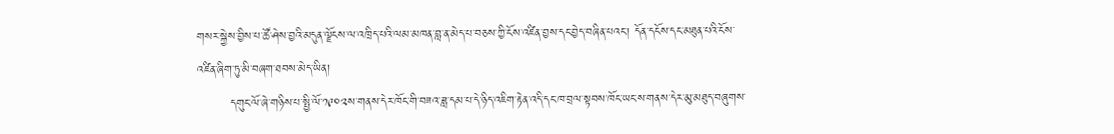གསར་སྐྱེས་བྱིས་པ་ཚོ་ཤེས་བྱའི་མདུན་ལྗོངས་ལ་འཁྲིད་པའི་ལམ་མཁན་བླ་ན་མེད་པ་བཅས་ཀྱི་ངོས་འཛིན་བྱས་དང་བྱེད་བཞིན་པའང་། དོན་དངོས་དང་མཐུན་པའི་ངོས་འཛིན་ཞིག་ཏུ་མི་བཞག་ཐབས་མེད་ཡིན།
        དགུང་ལོ་ཞེ་གཉིས་པ་སྤྱི་ལོ་༡༩༠༢ས་གནས་དེར་ཁོང་གི་བཟའ་ཟླ་དམ་པ་དེ་ཉིད་འཇིག་རྟེན་འདི་དང་ཁ་བྲལ་སྟབས་ཁོང་ཡང་ས་གནས་དེར་མུ་མཐུད་བཞུགས་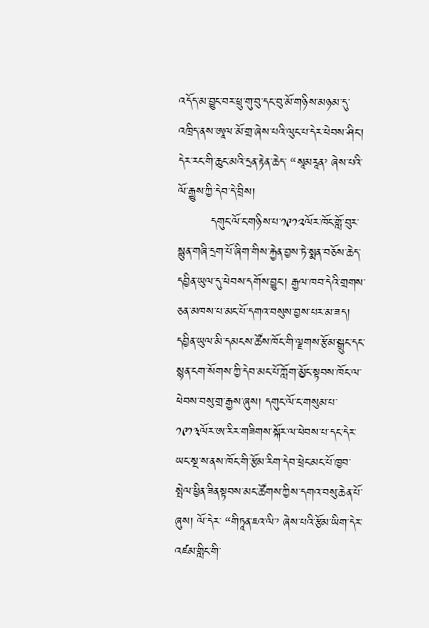འདོད་མ་བྱུང་བར་ཕྲུ་གུ་བུ་དང་བུ་མོ་གཉིས་མཉམ་དུ་འཁྲིད་ནས་ཨཱལ་མོ་གྲ་ཞེས་པའི་ལུང་པ་དེར་ཕེབས་ཤིང་། དེར་རང་གི་ཆུང་མའི་དྲན་རྟེན་ཆེད་ “སཱམརཱན’ ཞེས་པའི་ལོ་རྒྱུས་ཀྱི་དེབ་དེ་བྲིས།
        དགུང་ལོ་ང་གཉིས་པ་༡༩༡༢ལོར་ཁོང་གློ་བུར་སྙུན་གཞི་དྲག་པོ་ཞིག་གིས་རྐྱེན་བྱས་ཏེ་སྨན་བཅོས་ཆེད་དབྱིན་ཡུལ་དུ་ཕེབས་དགོས་བྱུང་། རྒྱལ་ཁབ་དེའི་གྲགས་ཅན་མཁས་པ་མང་པོ་དགའ་བསུས་བྱས་པར་མ་ཟད། དབྱིན་ཡུལ་མི་དམངས་ཚོས་ཁོང་གི་ལྗགས་རྩོམ་སྒྲུང་དང་སྙན་ངག་སོགས་ཀྱི་དེབ་མང་པོ་ཀློག་མྱོང་སྟབས་ཁོང་ལ་ཕེབས་བསུ་གྲ་རྒྱས་ཞུས། དགུང་ལོ་ང་གསུམ་པ་༡༩༡༣ལོར་ཨ་རིར་གཟིགས་སྐོར་ལ་ཕེབས་པ་དང་དེར་ཡང་སྔ་ས་ནས་ཁོང་གི་རྩོམ་རིག་དེབ་ཕྲེང་མང་པོ་ཁྱབ་སྤེལ་ཕྱིན་ཟིནསྟབས་མང་ཚོགས་ཀྱིས་དགའ་བསུ་ཆེན་པོ་ཞུས། ལོ་དེར་ “གིཏཱན་ཇའ་ལི་’ ཞེས་པའི་རྩོམ་ཡིག་དེར་འཛམ་གླིང་གི་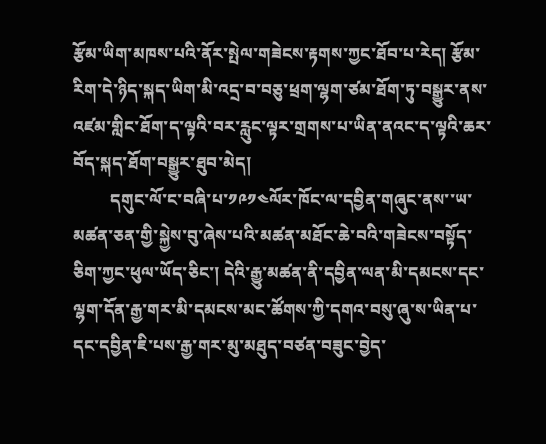རྩོམ་ཡིག་མཁས་པའི་ནོར་སྤེལ་གཟེངས་རྟགས་ཀྱང་ཐོབ་པ་རེད། རྩོམ་རིག་དེ་ཉིད་སྐད་ཡིག་མི་འདྲ་བ་བཅུ་ཕྲག་ལྷག་ཙམ་ཐོག་ཏུ་བསྒྱུར་ནས་འཛམ་གླིང་ཐོག་ད་ལྟའི་བར་རླུང་ལྟར་གྲགས་པ་ཡིན་ནའང་ད་ལྟའི་ཆར་བོད་སྐད་ཐོག་བསྒྱུར་ཐུབ་མེད།
         དགུང་ལོ་ང་བཞི་པ་༡༩༡༤ལོར་ཁོང་ལ་དབྱིན་གཞུང་ནས་་ཡ་མཚན་ཅན་གྱི་སྐྱེས་བུ་ཞེས་པའི་མཚན་མཐོང་ཆེ་བའི་གཟེངས་བསྟོད་ཅིག་ཀྱང་ཕུལ་ཡོད་ཅིང་། དེའི་རྒྱུ་མཚན་ནི་དབྱིན་ལན་མི་དམངས་དང་ལྷག་དོན་རྒྱ་གར་མི་དམངས་མང་ཚོགས་ཀྱི་དགའ་བསུ་ཞུ་ས་ཡིན་པ་དང་དབྱིན་ཇི་པས་རྒྱ་གར་མུ་མཐུད་བཙན་བཟུང་བྱེད་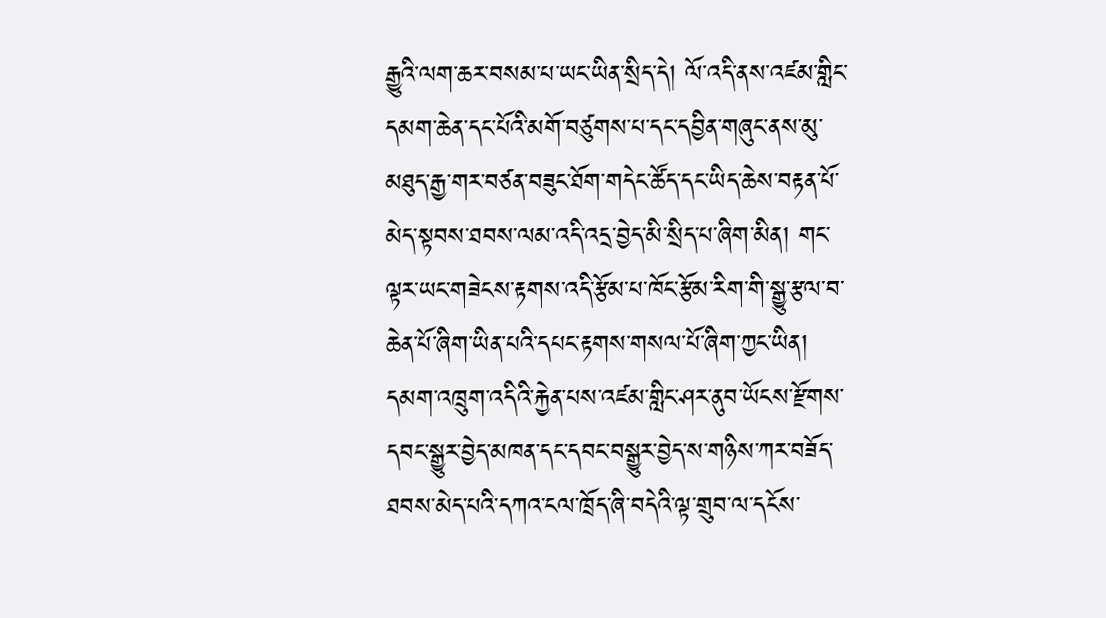རྒྱུའི་ལག་ཆར་བསམ་པ་ཡང་ཡིན་སྲིད་དེ། ལོ་འདི་ནས་འཛམ་གླིང་དམག་ཆེན་དང་པོའི་མགོ་བཙུགས་པ་དང་དབྱིན་གཞུང་ནས་མུ་མཐུད་རྒྱ་གར་བཙན་བཟུང་ཐོག་གདེང་ཚོད་དང་ཡིད་ཆེས་བརྟན་པོ་མེད་སྟབས་ཐབས་ལམ་འདི་འདྲ་བྱེད་མི་སྲིད་པ་ཞིག་མིན། གང་ལྟར་ཡང་གཟེངས་རྟགས་འདི་རྩོམ་པ་ཁོང་རྩོམ་རིག་གི་སྒྱུ་རྩལ་བ་ཆེན་པོ་ཞིག་ཡིན་པའི་དཔང་རྟགས་གསལ་པོ་ཞིག་ཀྱང་ཡིན། དམག་འཁྲུག་འདིའི་རྐྱེན་པས་འཛམ་གླིང་ཤར་ནུབ་ཡོངས་རྫོགས་དབང་སྒྱུར་བྱེད་མཁན་དང་དབང་བསྒྱུར་བྱེད་ས་གཉིས་ཀར་བཟོད་ཐབས་མེད་པའི་དཀའ་ངལ་ཁྲོད་ཞི་བདེའི་ལྟ་གྲུབ་ལ་དངོས་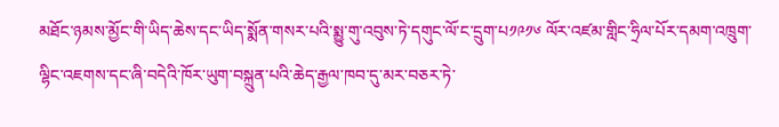མཐོང་ཉམས་མྱོང་གི་ཡིད་ཆེས་དང་ཡིད་སྨོན་གསར་པའི་སྨྱུ་གུ་འབུས་ཏེ་དགུང་ལོ་ང་དྲུག་པ༡༩༡༦ ལོར་འཛམ་གླིང་ཧྲིལ་པོར་དམག་འཁྲུག་ལྷིང་འཇགས་དང་ཞི་བདེའི་ཁོར་ཡུག་བསྐྲུན་པའི་ཆེད་རྒྱལ་ཁབ་དུ་མར་བཅར་ཏེ་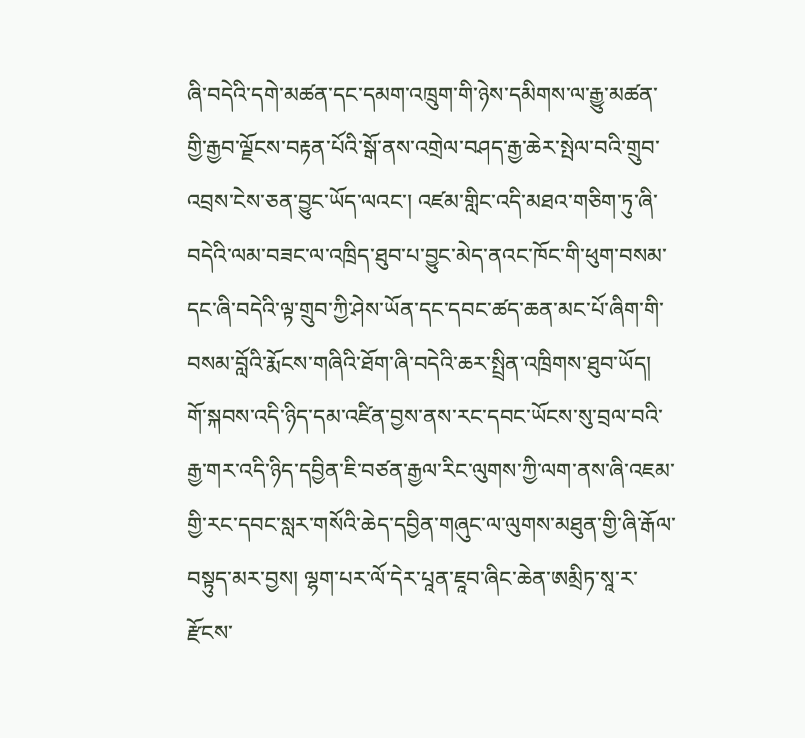ཞི་བདེའི་དགེ་མཚན་དང་དམག་འཁྲུག་གི་ཉེས་དམིགས་ལ་རྒྱུ་མཚན་གྱི་རྒྱབ་ལྗོངས་བརྟན་པོའི་སྒོ་ནས་འགྲེལ་བཤད་རྒྱ་ཆེར་སྤེལ་བའི་གྲུབ་འབྲས་ངེས་ཅན་བྱུང་ཡོད་ལའང་། འཛམ་གླིང་འདི་མཐའ་གཅིག་ཏུ་ཞི་བདེའི་ལམ་བཟང་ལ་འཁྲིད་ཐུབ་པ་བྱུང་མེད་ནའང་ཁོང་གི་ཕུག་བསམ་དང་ཞི་བདེའི་ལྟ་གྲུབ་ཀྱི་ཤེས་ཡོན་དང་དབང་ཚད་ཆན་མང་པོ་ཞིག་གི་བསམ་བློའི་རྨོངས་གཞིའི་ཐོག་ཞི་བདེའི་ཆར་སྤྲིན་འཁྲིགས་ཐུབ་ཡོད། གོ་སྐབས་འདི་ཉིད་དམ་འཛིན་བྱས་ནས་རང་དབང་ཡོངས་སུ་བྲལ་བའི་རྒྱ་གར་འདི་ཉིད་དབྱིན་ཇི་བཙན་རྒྱལ་རིང་ལུགས་ཀྱི་ལག་ནས་ཞི་འཇམ་གྱི་རང་དབང་སླར་གསོའི་ཆེད་དབྱིན་གཞུང་ལ་ལུགས་མཐུན་གྱི་ཞི་རྒོལ་བསྟུད་མར་བྱས། ལྷག་པར་ལོ་དེར་པཱན་ཇཱབ་ཞིང་ཆེན་ཨམྲིཏ་སཱ་ར་རྫོངས་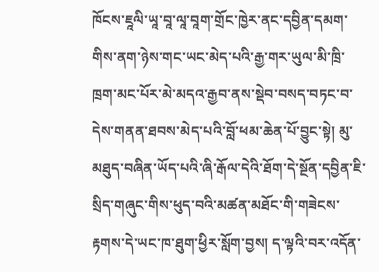ཁོངས་ཇཱལི་ཡཱ་བཱ་ལཱ་བཱག་གྲོང་ཁྱེར་ནང་དབྱིན་དམག་གིས་ནག་ཉེས་གང་ཡང་མེད་པའི་རྒྱ་གར་ཡུལ་མི་ཁྲི་ཁྲག་མང་པོར་མེ་མདའ་རྒྱབ་ནས་སྡེབ་བསད་བཏང་བ་དེས་གནན་ཐབས་མེད་པའི་བློ་ཕམ་ཆེན་པོ་བྱུང་སྟེ། མུ་མཐུད་བཞིན་ཡོད་པའི་ཞི་རྒོལ་དེའི་ཐོག་དེ་སྔོན་དབྱིན་ཇི་སྲིད་གཞུང་གིས་ཕུད་བའི་མཚན་མཐོང་གི་གཟེངས་རྟགས་དེ་ཡང་ཁ་ཐུག་ཕྱིར་སློག་བྱས། ད་ལྟའི་བར་འདོན་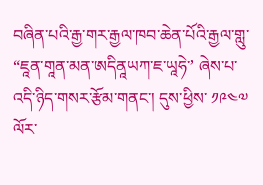བཞིན་པའི་རྒྱ་གར་རྒྱལ་ཁབ་ཆེན་པོའི་རྒྱལ་གླུ་ “ཇཱན་གཱན་མན་ཨདིནཱཡཀ་ཇ་ཡཱཧེ་’ ཞེས་པ་འདི་ཉིད་གསར་རྩོམ་གནང་། དུས་ཕྱིས་ ༡༩༤༧ ལོར་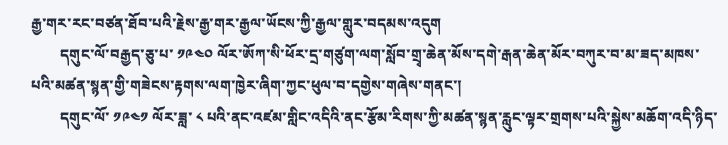རྒྱ་གར་རང་བཙན་ཐོབ་པའི་རྗེས་རྒྱ་གར་རྒྱལ་ཡོངས་ཀྱི་རྒྱལ་གླུར་བདམས་འདུག
        དགུང་ལོ་བརྒྱད་ཅུ་པ་ ༡༩༤༠ ལོར་ཨོཀ་སི་ཕོར་དྲ་གཙུག་ལག་སློབ་གྲྭ་ཆེན་མོས་དགེ་རྒན་ཆེན་མོར་བཀུར་བ་མ་ཟད་མཁས་པའི་མཚན་སྙན་གྱི་གཟེངས་རྟགས་ལག་ཁྱེར་ཞིག་ཀྱང་ཕུལ་བ་དགྱེས་གཞེས་གནང་།
        དགུང་ལོ་ ༡༩༤༡ ལོར་ཟླ་ ༨ པའི་ནང་འཛམ་གླིང་འདིའི་ནང་རྩོམ་རིགས་ཀྱི་མཚན་སྙན་རླུང་ལྟར་གྲགས་པའི་སྐྱེས་མཆོག་འདི་ཉིད་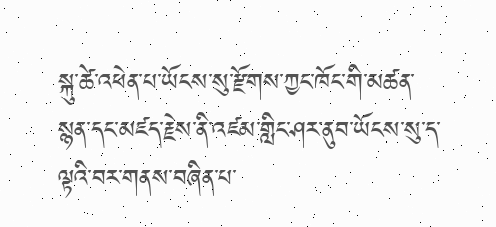སྐུ་ཚེ་འཕེན་པ་ཡོངས་སུ་རྫོགས་ཀྱང་ཁོང་གི་མཚན་སྙན་དང་མཛད་རྗེས་ནི་འཛམ་གླིང་ཤར་ནུབ་ཡོངས་སུ་ད་ལྟའི་བར་གནས་བཞིན་པ་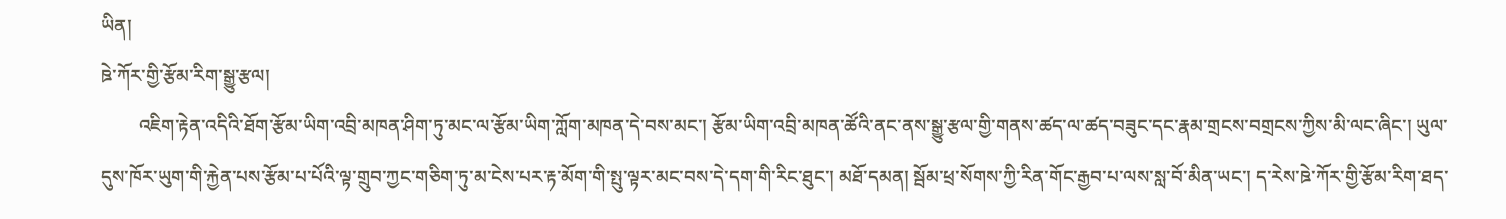ཡིན།
ཋེ་ཀོར་གྱི་རྩོམ་རིག་སྒྱུ་རྩལ།
        འཇིག་རྟེན་འདིའི་ཐོག་རྩོམ་ཡིག་འབྲི་མཁན་ཤིག་ཏུ་མང་ལ་རྩོམ་ཡིག་ཀློག་མཁན་དེ་བས་མང་། རྩོམ་ཡིག་འབྲི་མཁན་ཚོའི་ནང་ནས་སྒྱུ་རྩལ་གྱི་གནས་ཚད་ལ་ཚད་བཟུང་དང་རྣམ་གྲངས་བགྲངས་ཀྱིས་མི་ལང་ཞིང་། ཡུལ་དུས་ཁོར་ཡུག་གི་རྐྱེན་པས་རྩོམ་པ་པོའི་ལྟ་གྲུབ་ཀྱང་གཅིག་ཏུ་མ་ངེས་པར་རྟ་མོག་གི་སྤུ་ལྟར་མང་བས་དེ་དག་གི་རིང་ཐུང་། མཐོ་དམན། སྦོམ་ཕྲ་སོགས་ཀྱི་རིན་གོང་རྒྱབ་པ་ལས་སླ་བོ་མིན་ཡང་། ད་རེས་ཋེ་ཀོར་གྱི་རྩོམ་རིག་ཐད་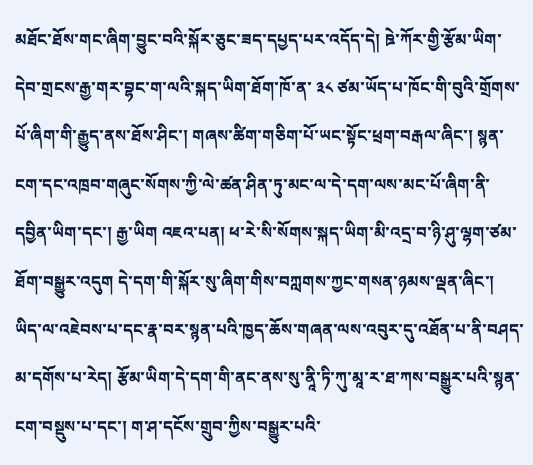མཐོང་ཐོས་གང་ཞིག་བྱུང་བའི་སྐོར་ཅུང་ཟད་དཔྱད་པར་འདོད་དེ། ཋེ་ཀོར་གྱི་རྩོམ་ཡིག་དེབ་གྲངས་རྒྱ་གར་བྷང་ག་ལའི་སྐད་ཡིག་ཐོག་ཁོ་ན་ ༣༨ ཙམ་ཡོད་པ་ཁོང་གི་བུའི་གྲོགས་པོ་ཞིག་གི་རྒྱུད་ནས་ཐོས་ཤིང་། གཞས་ཚིག་གཅིག་པོ་ཡང་སྟོང་ཕྲག་བརྒལ་ཞིང་། སྙན་ངག་དང་འཁྲབ་གཞུང་སོགས་ཀྱི་ལེ་ཚན་ཤིན་ཏུ་མང་ལ་དེ་དག་ལས་མང་པོ་ཞིག་ནི་དབྱིན་ཡིག་དང་། རྒྱ་ཡིག འཇའ་པན། ཕ་རེ་སི་སོགས་སྐད་ཡིག་མི་འདྲ་བ་ཉི་ཤུ་ལྷག་ཙམ་ཐོག་བསྒྱུར་འདུག དེ་དག་གི་སྐོར་སུ་ཞིག་གིས་བཀླགས་ཀྱང་གསན་ཉམས་ལྡན་ཞིང་། ཡིད་ལ་འཇེབས་པ་དང་རྣ་བར་སྙན་པའི་ཁྱད་ཆོས་གཞན་ལས་འབུར་དུ་འཐོན་པ་ནི་བཤད་མ་དགོས་པ་རེད། རྩོམ་ཡིག་དེ་དག་གི་ནང་ནས་སུ་ནཱི་ཏི་ཀུ་མཱ་ར་ཐ་ཀས་བསྒྱུར་པའི་སྙན་ངག་བསྡུས་པ་དང་། ག་ཤ་དངོས་གྲུབ་ཀྱིས་བསྒྱུར་པའི་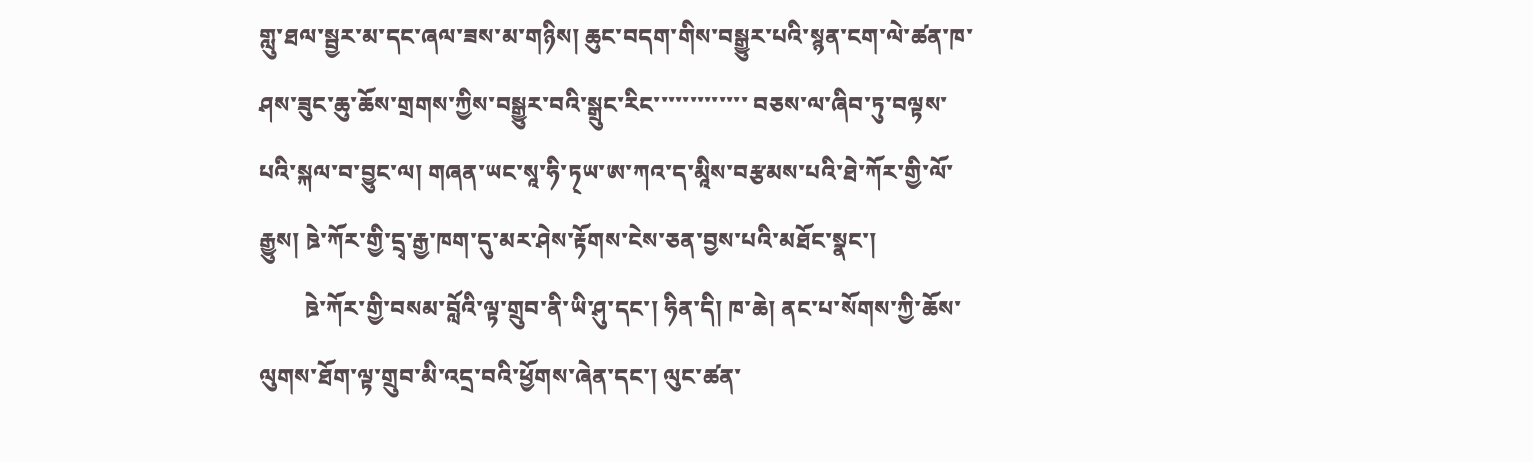གླུ་ཐལ་སྦྱར་མ་དང་ཞལ་ཟས་མ་གཉིས། ཆུང་བདག་གིས་བསྒྱུར་པའི་སྙན་ངག་ལེ་ཚན་ཁ་ཤས་ཟུང་ཆུ་ཆོས་གྲགས་ཀྱིས་བསྒྱུར་བའི་སྒྲུང་རིང་་་་་་་་་་་་་ བཅས་ལ་ཞིབ་ཏུ་བལྟས་པའི་སྐལ་བ་བྱུང་ལ། གཞན་ཡང་སཱ་ཧི་ཏ྄ཡ་ཨ་ཀའ་ད་མཱིས་བརྩམས་པའི་ཐེ་ཀོར་གྱི་ལོ་རྒྱུས། ཋེ་ཀོར་གྱི་དྲྭ་རྒྱ་ཁག་དུ་མར་ཤེས་རྟོགས་ངེས་ཅན་བྱས་པའི་མཐོང་སྣང་།
        ཋེ་ཀོར་གྱི་བསམ་བློའི་ལྟ་གྲུབ་ནི་ཡི་ཤུ་དང་། ཧིན་དི། ཁ་ཆེ། ནང་པ་སོགས་ཀྱི་ཆོས་ལུགས་ཐོག་ལྟ་གྲུབ་མི་འདྲ་བའི་ཕྱོགས་ཞེན་དང་། ལུང་ཚན་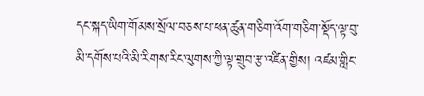དང་སྐད་ཡིག་གོམས་སྲོལ་བཅས་པ་ཕན་ཚུན་གཅིག་འོག་གཅིག་སྡོད་ལྟ་བུ་མི་དགོས་པའི་མི་རིགས་རིང་ལུགས་ཀྱི་ལྟ་གྲུབ་རྩ་འཛིན་གྱིས། འཛམ་གླིང་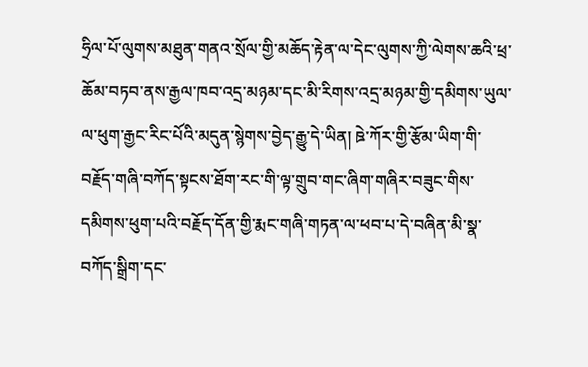ཧྲིལ་པོ་ལུགས་མཐུན་གནའ་སྲོལ་གྱི་མཆོད་རྟེན་ལ་དེང་ལུགས་ཀྱི་ལེགས་ཆའི་ཕྲ་ཆོམ་བཏབ་ནས་རྒྱལ་ཁབ་འདྲ་མཉམ་དང་མི་རིགས་འདྲ་མཉམ་གྱི་དམིགས་ཡུལ་ལ་ཕུག་རྒྱང་རིང་པོའི་མདུན་སྙེགས་བྱེད་རྒྱུ་དེ་ཡིན། ཋེ་ཀོར་གྱི་རྩོམ་ཡིག་གི་བརྗོད་གཞི་བཀོད་སྟངས་ཐོག་རང་གི་ལྟ་གྲུབ་གང་ཞིག་གཞིར་བཟུང་གིས་དམིགས་ཕུག་པའི་བརྗོད་དོན་གྱི་རྨང་གཞི་གཏན་ལ་ཕབ་པ་དེ་བཞིན་མི་སྣ་བཀོད་སྒྲིག་དང་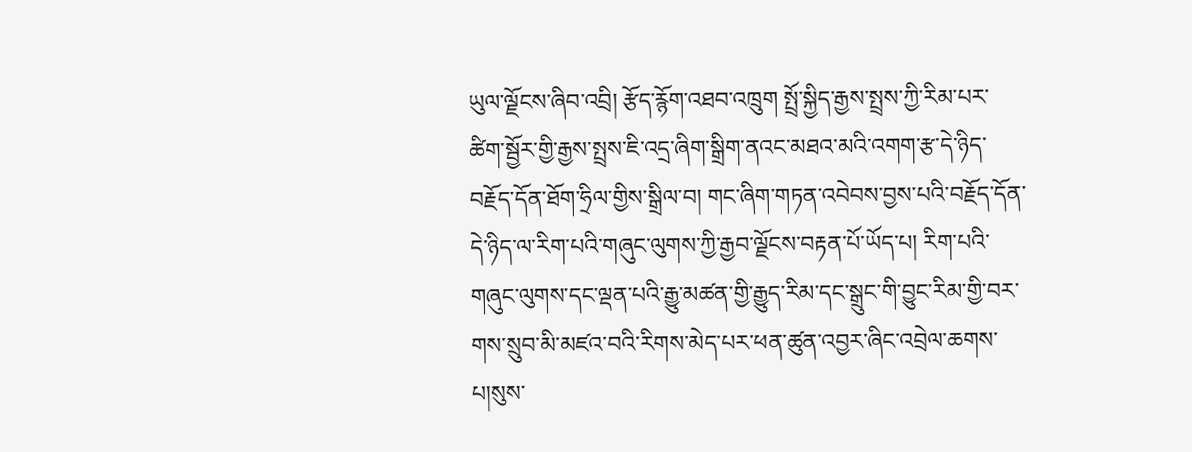ཡུལ་ལྗོངས་ཞིབ་འབྲི། རྩོད་རྙོག་འཐབ་འཁྲུག སྤྲོ་སྐྱིད་རྒྱས་སྤྲས་ཀྱི་རིམ་པར་ཚིག་སྦྱོར་གྱི་རྒྱས་སྤྲས་ཇི་འདྲ་ཞིག་སྒྲིག་ནའང་མཐའ་མའི་འགག་རྩ་དེ་ཉིད་བརྗོད་དོན་ཐོག་ཧྲིལ་གྱིས་སྒྲིལ་བ། གང་ཞིག་གཏན་འབེབས་བྱས་པའི་བརྗོད་དོན་དེ་ཉིད་ལ་རིག་པའི་གཞུང་ལུགས་ཀྱི་རྒྱབ་ལྗོངས་བརྟན་པོ་ཡོད་པ། རིག་པའི་གཞུང་ལུགས་དང་ལྡན་པའི་རྒྱུ་མཚན་གྱི་རྒྱུད་རིམ་དང་སྒྲུང་གི་བྱུང་རིམ་གྱི་བར་གས་སྲུབ་མི་མཛའ་བའི་རིགས་མེད་པར་ཕན་ཚུན་འབྱར་ཞིང་འབྲེལ་ཆགས་པ།སུས་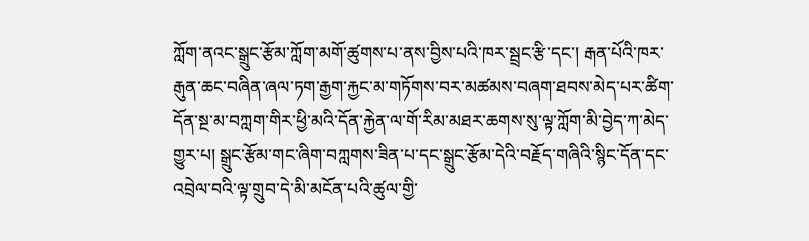ཀློག་ནའང་སྒྲུང་རྩོམ་ཀློག་མགོ་ཚུགས་པ་ནས་བྱིས་པའི་ཁར་སྦྲང་རྩི་དང་། རྒན་པོའི་ཁར་རྒུན་ཆང་བཞིན་ཞལ་ཏག་རྒྱག་རྐྱང་མ་གཏོགས་བར་མཚམས་བཞག་ཐབས་མེད་པར་ཚིག་དོན་སྔ་མ་བཀླག་གིར་ཕྱི་མའི་དོན་རྐྱེན་ལ་གོ་རིམ་མཐར་ཆགས་སུ་ལྟ་ཀློག་མི་བྱེད་ཀ་མེད་གྱུར་པ། སྒྲུང་རྩོམ་གང་ཞིག་བཀླགས་ཟིན་པ་དང་སྒྲུང་རྩོམ་དེའི་བརྗོད་གཞིའི་སྙིང་དོན་དང་འབྲེལ་བའི་ལྟ་གྲུབ་དེ་མི་མངོན་པའི་ཚུལ་གྱི་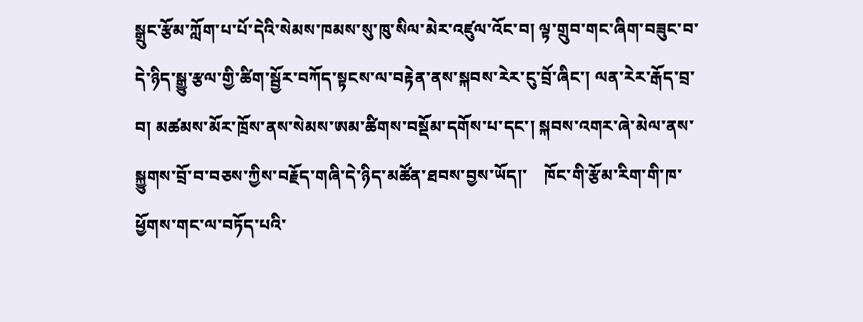སྒྲུང་རྩོམ་ཀློག་པ་པོ་དེའི་སེམས་ཁམས་སུ་ཁུ་སིལ་མེར་འཛུལ་འོང་བ། ལྟ་གྲུབ་གང་ཞིག་བཟུང་བ་དེ་ཉིད་སྒྱུ་རྩལ་གྱི་ཚིག་སྦྱོར་བཀོད་སྟངས་ལ་བརྟེན་ནས་སྐབས་རེར་ངུ་བྲོ་ཞིང་། ལན་རེར་རྒོད་བྲ་བ། མཚམས་མོར་ཁྲོས་ནས་སེམས་ཨམ་ཚིགས་བསྡོམ་དགོས་པ་དང་། སྐབས་འགར་ཞེ་མེལ་ནས་སྐྱུགས་བྲོ་བ་བཅས་ཀྱིས་བརྗོད་གཞི་དེ་ཉིད་མཚོན་ཐབས་བྱས་ཡོད།་    ཁོང་གི་རྩོམ་རིག་གི་ཁ་ཕྱོགས་གང་ལ་བཏོད་པའི་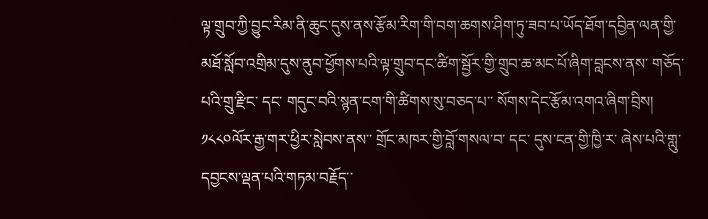ལྟ་གྲུབ་ཀྱི་བྱུང་རིམ་ནི་ཆུང་དུས་ནས་རྩོམ་རིག་གི་བག་ཆགས་ཤིག་ཏུ་ཟབ་པ་ཡོད་ཐོག་དབྱིན་ལན་གྱི་མཐོ་སློབ་འགྲིམ་དུས་ནུབ་ཕྱོགས་པའི་ལྟ་གྲུབ་དང་ཚིག་སྦྱོར་གྱི་གྲུབ་ཆ་མང་པོ་ཞིག་བླངས་ནས་ གཅོད་པའི་གྲུ་རྫིང་ དང་ གདུང་བའི་སྙན་ངག་གི་ཚིགས་སུ་བཅད་པ་་ སོགས་དེང་རྩོམ་འགའ་ཞིག་བྲིས། ༡༨༨༠ལོར་རྒྱ་གར་ཕྱིར་སླེབས་ནས་་ གྲོང་མཁར་གྱི་བློ་གསལ་བ་ དང་ དུས་ངན་གྱི་ཁྱི་ར་ ཞེས་པའི་གླུ་དབྱངས་ལྡན་པའི་གཏམ་བརྗོད་་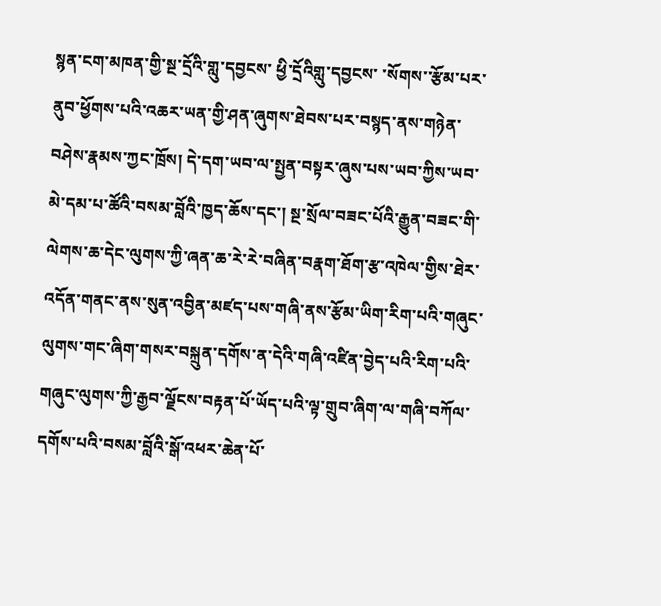སྙན་ངག་མཁན་གྱི་སྔ་དྲོའི་གླུ་དབྱངས་ ཕྱི་དྲོའིགླུ་དབྱངས་ ་སོགས་་རྩོམ་པར་ནུབ་ཕྱོགས་པའི་འཆར་ཡན་གྱི་ཤན་ཞུགས་ཐེབས་པར་བསྙད་ནས་གཉེན་བཤེས་རྣམས་ཀྱང་ཁྲོས། དེ་དག་ཡབ་ལ་སྤྱན་བསྟར་ཞུས་པས་ཡབ་ཀྱིས་ཡབ་མེ་དམ་པ་ཚོའི་བསམ་བློའི་ཁྱད་ཆོས་དང་། སྔ་སྲོལ་བཟང་པོའི་རྒྱུན་བཟང་གི་ལེགས་ཆ་དེང་ལུགས་ཀྱི་ཞན་ཆ་རེ་རེ་བཞིན་བརྣག་ཐོག་རྩ་འཁེལ་གྱིས་ཐེར་འདོན་གནང་ནས་སུན་འབྱིན་མཛད་པས་གཞི་ནས་རྩོམ་ཡིག་རིག་པའི་གཞུང་ལུགས་གང་ཞིག་གསར་བསྐྲུན་དགོས་ན་དེའི་གཞི་འཛིན་བྱེད་པའི་རིག་པའི་གཞུང་ལུགས་ཀྱི་རྒྱབ་ལྗོངས་བརྟན་པོ་ཡོད་པའི་ལྟ་གྲུབ་ཞིག་ལ་གཞི་བཀོལ་དགོས་པའི་བསམ་བློའི་སྒོ་འཕར་ཆེན་པོ་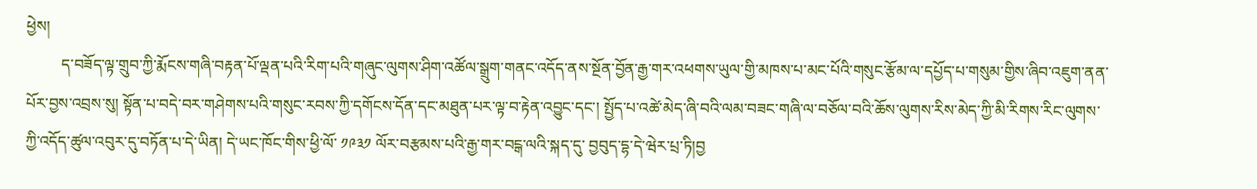ཕྱེས།
         ད་བཟོད་ལྟ་གྲུབ་ཀྱི་རྨོངས་གཞི་བརྟན་པོ་ལྡན་པའི་རིག་པའི་གཞུང་ལུགས་ཤིག་འཚོལ་སྒྲུག་གནང་འདོད་ནས་སྔོན་བྱོན་རྒྱ་གར་འཕགས་ཡུལ་གྱི་མཁས་པ་མང་པོའི་གསུང་རྩོམ་ལ་དཔྱོད་པ་གསུམ་གྱིས་ཞིབ་འཇུག་ནན་པོར་བྱས་འབྲས་སུ། སྟོན་པ་བདེ་བར་གཤེགས་པའི་གསུང་རབས་ཀྱི་དགོངས་དོན་དང་མཐུན་པར་ལྟ་བ་རྟེན་འབྱུང་དང་། སྤྱོད་པ་འཚེ་མེད་ཞི་བའི་ལམ་བཟང་གཞི་ལ་བཅོལ་བའི་ཆོས་ལུགས་རིས་མེད་ཀྱི་མི་རིགས་རིང་ལུགས་ཀྱི་འདོད་ཚུལ་འབུར་དུ་བཏོན་པ་དེ་ཡིན། དེ་ཡང་ཁོང་གིས་ཕྱི་ལོ་ ༡༩༣༡ ལོར་བརྩམས་པའི་རྒྱ་གར་བངྒ་ལའི་སྐད་དུ་ བྱབུད་དྷ་དེ་ཝེར་པྲ་ཏི།བྱ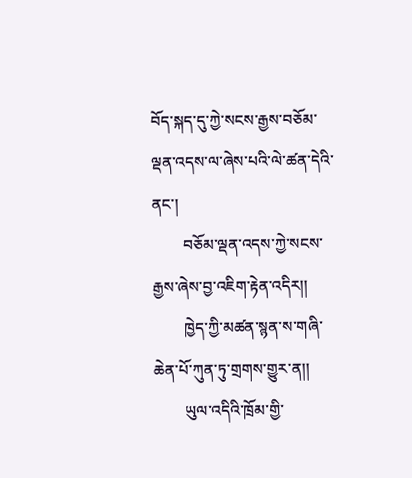བོད་སྐད་དུ་ཀྱེ་སངས་རྒྱས་བཅོམ་ལྡན་འདས་ལ་ཞེས་པའི་ལེ་ཚན་དེའི་ནང་།
        བཅོམ་ལྡན་འདས་ཀྱེ་སངས་རྒྱས་ཞེས་བྱ་འཇིག་རྟེན་འདིར།།
        ཁྱེད་ཀྱི་མཚན་སྙན་ས་གཞི་ཆེན་པོ་ཀུན་ཏུ་གྲགས་གྱུར་ན།།
        ཡུལ་འདིའི་ཁྲོམ་གྱི་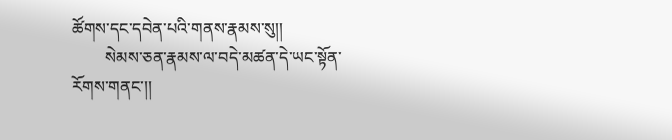ཚོགས་དང་དབེན་པའི་གནས་རྣམས་སུ།།
        སེམས་ཅན་རྣམས་ལ་བདེ་མཚན་དེ་ཡང་སྟོན་རོགས་གནང་།།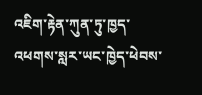འཇིག་རྟེན་ཀུན་ཏུ་ཁྱད་འཕགས་སླར་ཡང་ཁྱེད་ཕེབས་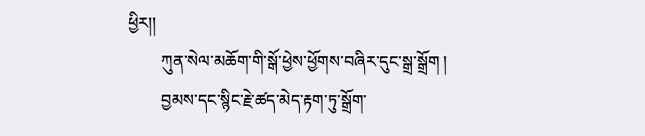ཕྱིར།།
        ཀུན་སེལ་མཆོག་གི་སྒོ་ཕྱེས་ཕྱོགས་བཞིར་དུང་སྒྲ་སྒྲོག །
        བྱམས་དང་སྙིང་རྗེ་ཚད་མེད་རྟག་ཏུ་སྒྲོག་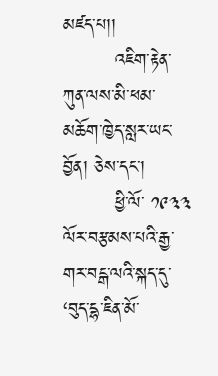མཛད་པ།།
        འཇིག་རྟེན་ཀུན་ལས་མི་ཕམ་མཆོག་ཁྱེད་སླར་ཡང་བྱོན། ཅེས་དང་།
        ཕྱི་ལོ་ ༡༩༣༣ ལོར་བརྩམས་པའི་རྒྱ་གར་བངྒ་ལའི་སྐད་དུ་ ‘བུད་དྷ་ཇིན་མོ་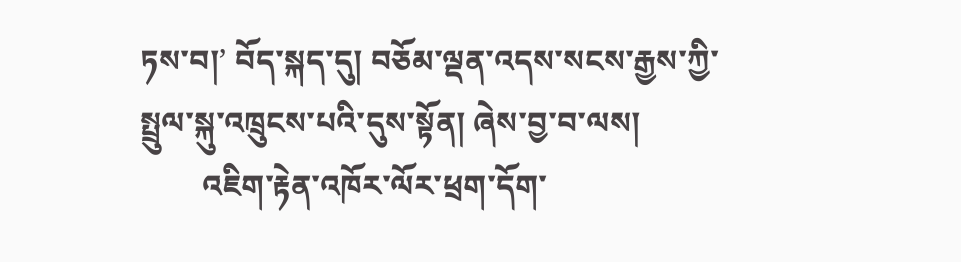ཏས་བ།’ བོད་སྐད་དུ། བཅོམ་ལྡན་འདས་སངས་རྒྱས་ཀྱི་སྤྲུལ་སྐུ་འཁྲུངས་པའི་དུས་སྟོན། ཞེས་བྱ་བ་ལས།
        འཇིག་རྟེན་འཁོར་ལོར་ཕྲག་དོག་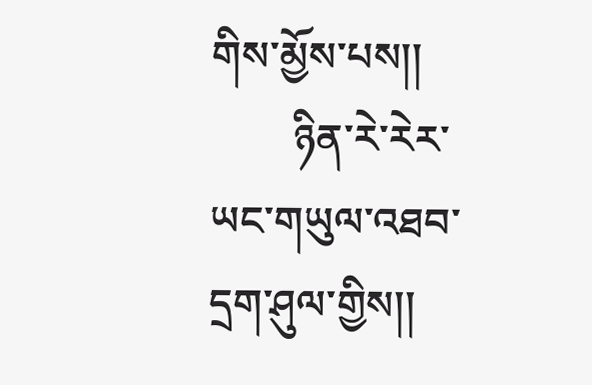གིས་མྱོས་པས།།
        ཉིན་རེ་རེར་ཡང་གཡུལ་འཐབ་དྲག་ཤུལ་གྱིས།།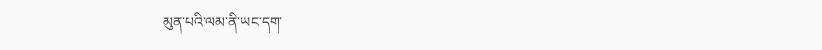མུན་པའི་ལམ་ནི་ཡང་དག་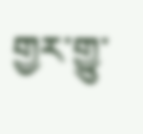གྱར་གྱུ་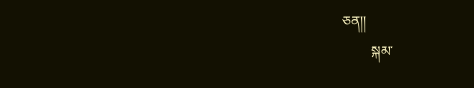ཅན།།
        སྐམ་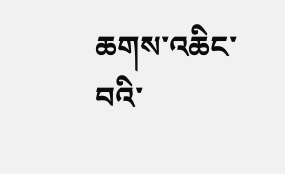ཆགས་འཆིང་བའི་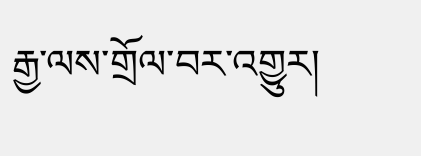རྒྱ་ལས་གྲོལ་བར་འགྱུར།